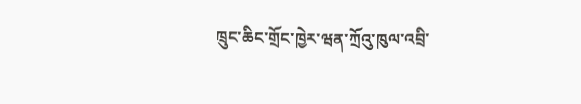ཁྲུང་ཆིང་གྲོང་ཁྱེར་ཝན་ཀྲོའུ་ཁུལ་འབྲི་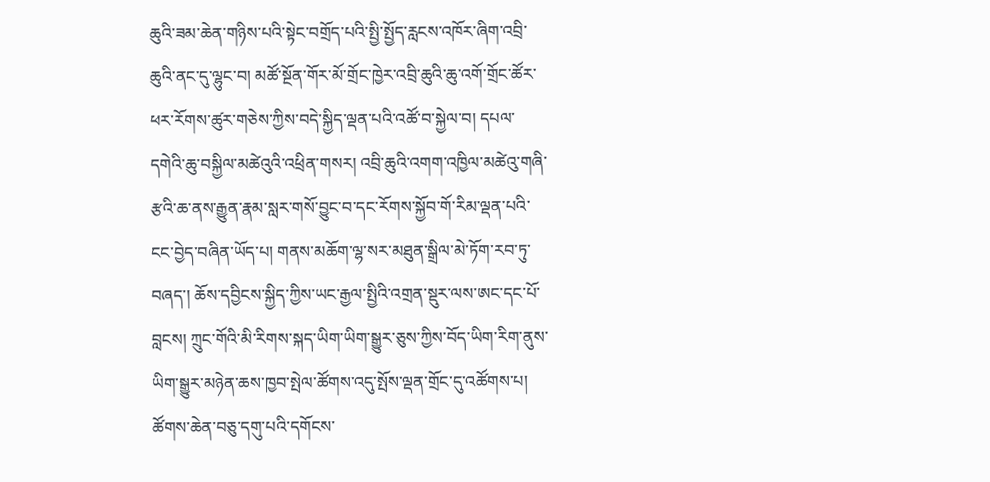ཆུའི་ཟམ་ཆེན་གཉིས་པའི་སྟེང་བགྲོད་པའི་སྤྱི་སྤྱོད་རླངས་འཁོར་ཞིག་འབྲི་ཆུའི་ནང་དུ་ལྷུང་བ། མཚོ་སྔོན་གོར་མོ་གྲོང་ཁྱེར་འབྲི་ཆུའི་ཆུ་འགོ་གྲོང་ཚོར་ཕར་རོགས་ཚུར་གཅེས་ཀྱིས་བདེ་སྐྱིད་ལྡན་པའི་འཚོ་བ་སྐྱེལ་བ། དཔལ་དགེའི་ཆུ་བསྐྱིལ་མཚེའུའི་འཕྲིན་གསར། འབྲི་ཆུའི་འགག་འཁྱིལ་མཚེའུ་གཞི་རྩའི་ཆ་ནས་རྒྱུན་རྣམ་སླར་གསོ་བྱུང་བ་དང་རོགས་སྐྱོབ་གོ་རིམ་ལྡན་པའི་ངང་བྱེད་བཞིན་ཡོད་པ། གནས་མཆོག་ལྷ་སར་མཐུན་སྒྲིལ་མེ་ཏོག་རབ་ཏུ་བཞད་། ཆོས་དབྱིངས་སྐྱིད་ཀྱིས་ཡང་རྒྱལ་སྤྱིའི་འགྲན་སྡུར་ལས་ཨང་དང་པོ་བླངས། ཀྲུང་གོའི་མི་རིགས་སྐད་ཡིག་ཡིག་སྒྱུར་ཅུས་ཀྱིས་བོད་ཡིག་རིག་ནུས་ཡིག་སྒྱུར་མཉེན་ཆས་ཁྱབ་སྤེལ་ཚོགས་འདུ་སྤོས་ལྡན་གྲོང་དུ་འཚོགས་པ། ཚོགས་ཆེན་བཅུ་དགུ་པའི་དགོངས་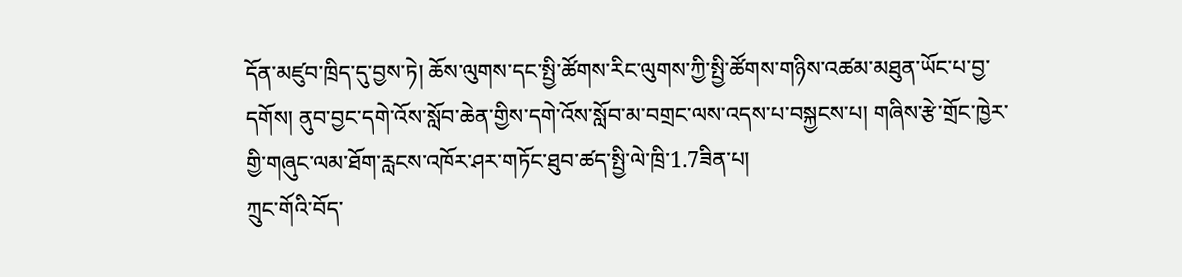དོན་མཛུབ་ཁྲིད་དུ་བྱས་ཏེ། ཆོས་ལུགས་དང་སྤྱི་ཚོགས་རིང་ལུགས་ཀྱི་སྤྱི་ཚོགས་གཉིས་འཚམ་མཐུན་ཡོང་པ་བྱ་དགོས། ནུབ་བྱང་དགེ་འོས་སློབ་ཆེན་གྱིས་དགེ་འོས་སློབ་མ་བགྲང་ལས་འདས་པ་བསྐྱངས་པ། གཞིས་རྩེ་གྲོང་ཁྱེར་གྱི་གཞུང་ལམ་ཐོག་རླངས་འཁོར་ཤར་གཏོང་ཐུབ་ཚད་སྤྱི་ལེ་ཁྲི་1.7ཟིན་པ།
ཀྲུང་གོའི་བོད་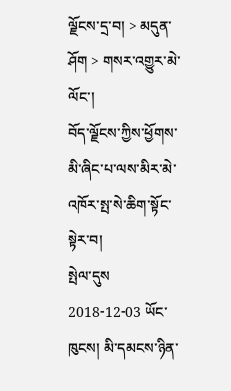ལྗོངས་དྲ་བ། > མདུན་ཤོག > གསར་འགྱུར་མེ་ལོང་།
བོད་ལྗོངས་ཀྱིས་ཕྱོགས་མི་ཞིང་པ་ལས་མིར་མེ་འཁོར་སྤ་སེ་ཆིག་སྟོང་སྟེར་བ།
སྤེལ་དུས 2018-12-03 ཡོང་ཁུངས། མི་དམངས་ཉིན་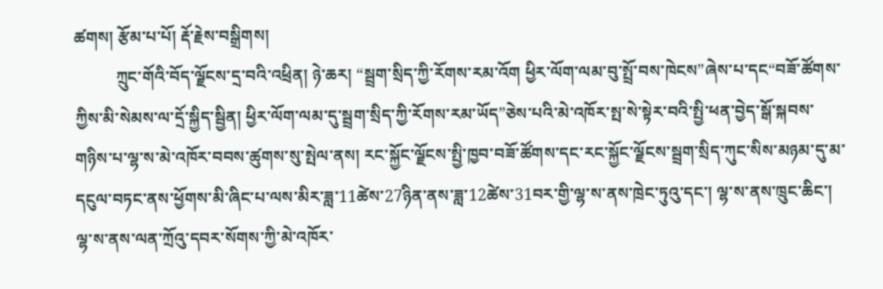ཚགས། རྩོམ་པ་པོ། རྡོ་རྗེས་བསྒྲིགས།
          ཀྲུང་གོའི་བོད་ལྗོངས་དྲ་བའི་འཕྲིན། ཉེ་ཆར། “སྦྲག་སྲིད་ཀྱི་རོགས་རམ་འོག ཕྱིར་ལོག་ལམ་བུ་སྤྲོ་བས་ཁེངས”ཞེས་པ་དང“བཟོ་ཚོགས་ཀྱིས་མི་སེམས་ལ་དྲོ་སྐྱིད་སྦྱིན། ཕྱིར་ལོག་ལམ་དུ་སྦྲག་སྲིད་ཀྱི་རོགས་རམ་ཡོད”ཅེས་པའི་མེ་འཁོར་སྤ་སེ་སྟེར་བའི་སྤྱི་ཕན་བྱེད་སྒོ་སྐབས་གཉིས་པ་ལྷ་ས་མེ་འཁོར་བབས་ཚུགས་སུ་སྤེལ་ནས། རང་སྐྱོང་ལྗོངས་སྤྱི་ཁྱབ་བཟོ་ཚོགས་དང་རང་སྐྱོང་ལྗོངས་སྦྲག་སྲིད་ཀུང་སིས་མཉམ་དུ་མ་དངུལ་བཏང་ནས་ཕྱོགས་མི་ཞིང་པ་ལས་མིར་ཟླ་11ཚེས་27ཉིན་ནས་ཟླ་12ཚེས་31བར་གྱི་ལྷ་ས་ནས་ཁྲེང་ཏུའུ་དང་། ལྷ་ས་ནས་ཁྲུང་ཆིང་། ལྷ་ས་ནས་ལན་ཀྲོའུ་དབར་སོགས་ཀྱི་མེ་འཁོར་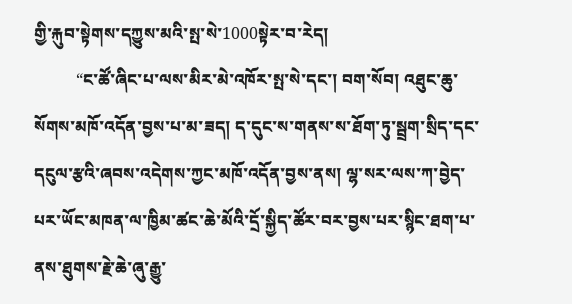གྱི་རྐུབ་སྟེགས་དཀྱུས་མའི་སྤ་སེ་1000སྟེར་བ་རེད།
          “ང་ཚོ་ཞིང་པ་ལས་མིར་མེ་འཁོར་སྤ་སེ་དང་། བག་སོབ། འཐུང་ཆུ་སོགས་མཁོ་འདོན་བྱས་པ་མ་ཟད། ད་དུང་ས་གནས་ས་ཐོག་ཏུ་སྦྲག་སྲིད་དང་དངུལ་རྩའི་ཞབས་འདེགས་ཀྱང་མཁོ་འདོན་བྱས་ནས། ལྷ་སར་ལས་ཀ་བྱེད་པར་ཡོང་མཁན་ལ་ཁྱིམ་ཚང་ཆེ་མོའི་དྲོ་སྐྱིད་ཚོར་བར་བྱས་པར་སྙིང་ཐག་པ་ནས་ཐུགས་རྗེ་ཆེ་ཞུ་རྒྱུ་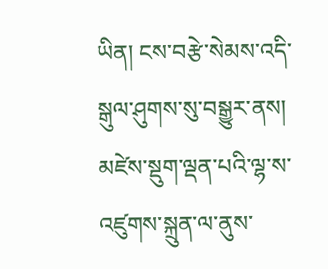ཡིན། ངས་བརྩེ་སེམས་འདི་སྒུལ་ཤུགས་སུ་བསྒྱུར་ནས། མཛེས་སྡུག་ལྡན་པའི་ལྷ་ས་འཛུགས་སྐྲུན་ལ་ནུས་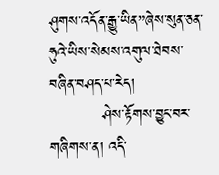ཤུགས་འདོན་རྒྱུ་ཡིན”ཞེས་སུན་ཅན་ཧུའེ་ཡིས་སེམས་འགུལ་ཐེབས་བཞིན་བཤད་པ་རེད།
          ཤེས་རྟོགས་བྱུང་བར་གཞིགས་ན། འདི་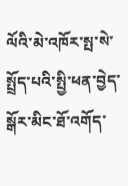ལོའི་མེ་འཁོར་སྤ་སེ་སྤྲོད་པའི་སྤྱི་ཕན་བྱེད་སྒོར་མིང་ཐོ་འགོད་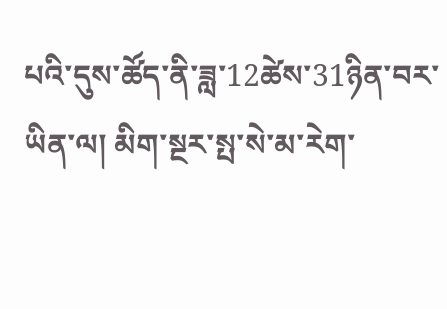པའི་དུས་ཚོད་ནི་ཟླ་12ཚེས་31ཉིན་བར་ཡིན་ལ། མིག་སྔར་སྤ་སེ་མ་རེག་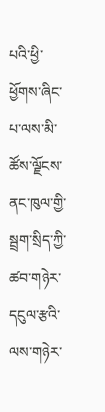པའི་ཕྱི་ཕྱོགས་ཞིང་པ་ལས་མི་ཚོས་ལྗོངས་ནང་ཁུལ་གྱི་སྦྲག་སྲིད་ཀྱི་ཚབ་གཉེར་དངུལ་རྩའི་ལས་གཉེར་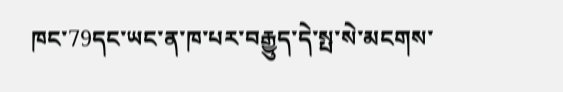ཁང་79དང་ཡང་ན་ཁ་པར་བརྒྱུད་དེ་སྤ་སེ་མངགས་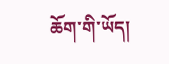ཆོག་གི་ཡོད།